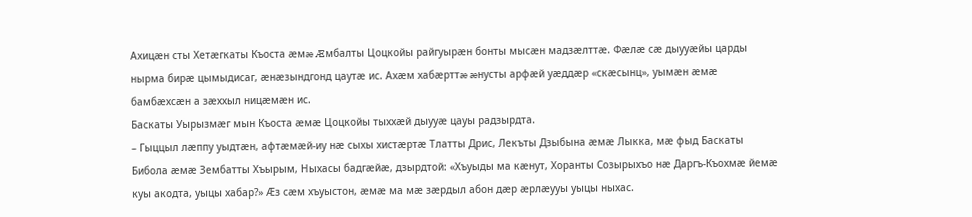Ахицæн сты Хетæгкаты Къоста æмæ Æмбалты Цоцкойы райгуырæн бонты мысæн мадзæлттæ. Фæлæ сæ дыууæйы царды нырма бирæ цымыдисаг, æнæзындгонд цаутæ ис. Ахæм хабæрттæ æнусты арфæй уæддæр «скæсынц», уымæн æмæ бамбæхсæн а зæххыл ницæмæн ис.
Баскаты Уырызмæг мын Къоста æмæ Цоцкойы тыххæй дыууæ цауы радзырдта.
– Гыццыл лæппу уыдтæн, афтæмæй-иу нæ сыхы хистæртæ Тлатты Дрис, Лекъты Дзыбына æмæ Лыкка, мæ фыд Баскаты Бибола æмæ Зембатты Хъырым, Ныхасы бадгæйæ, дзырдтой: «Хъуыды ма кæнут, Хоранты Созырыхъо нæ Даргъ-Къохмæ йемæ куы акодта, уыцы хабар?» Æз сæм хъуыстон, æмæ ма мæ зæрдыл абон дæр æрлæууы уыцы ныхас.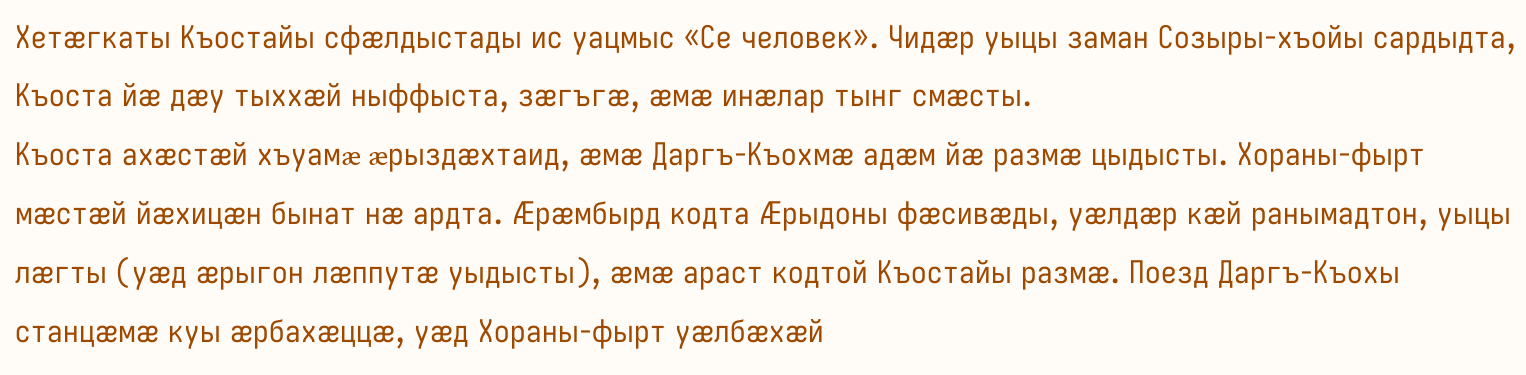Хетæгкаты Къостайы сфæлдыстады ис уацмыс «Се человек». Чидæр уыцы заман Созыры-хъойы сардыдта, Къоста йæ дæу тыххæй ныффыста, зæгъгæ, æмæ инæлар тынг смæсты.
Къоста ахæстæй хъуамæ æрыздæхтаид, æмæ Даргъ-Къохмæ адæм йæ размæ цыдысты. Хораны-фырт мæстæй йæхицæн бынат нæ ардта. Æрæмбырд кодта Æрыдоны фæсивæды, уæлдæр кæй ранымадтон, уыцы лæгты (уæд æрыгон лæппутæ уыдысты), æмæ араст кодтой Къостайы размæ. Поезд Даргъ-Къохы станцæмæ куы æрбахæццæ, уæд Хораны-фырт уæлбæхæй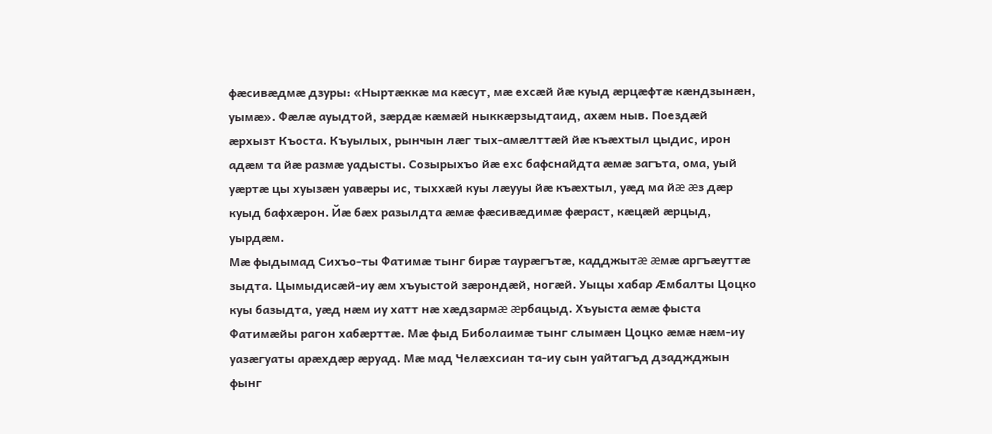фæсивæдмæ дзуры: «Ныртæккæ ма кæсут, мæ ехсæй йæ куыд æрцæфтæ кæндзынæн, уымæ». Фæлæ ауыдтой, зæрдæ кæмæй ныккæрзыдтаид, ахæм ныв. Поездæй æрхызт Къоста. Къуылых, рынчын лæг тых-амæлттæй йæ къæхтыл цыдис, ирон адæм та йæ размæ уадысты. Созырыхъо йæ ехс бафснайдта æмæ загъта, ома, уый уæртæ цы хуызæн уавæры ис, тыххæй куы лæууы йæ къæхтыл, уæд ма йæ æз дæр куыд бафхæрон. Йæ бæх разылдта æмæ фæсивæдимæ фæраст, кæцæй æрцыд, уырдæм.
Мæ фыдымад Сихъо-ты Фатимæ тынг бирæ таурæгътæ, кадджытæ æмæ аргъæуттæ зыдта. Цымыдисæй-иу æм хъуыстой зæрондæй, ногæй. Уыцы хабар Æмбалты Цоцко куы базыдта, уæд нæм иу хатт нæ хæдзармæ æрбацыд. Хъуыста æмæ фыста Фатимæйы рагон хабæрттæ. Мæ фыд Биболаимæ тынг слымæн Цоцко æмæ нæм-иу уазæгуаты арæхдæр æруад. Мæ мад Челæхсиан та-иу сын уайтагъд дзаджджын фынг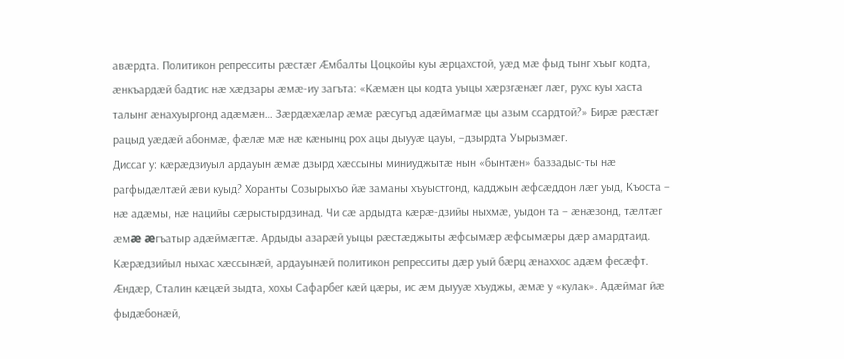авæрдта. Политикон репресситы рæстæг Æмбалты Цоцкойы куы æрцахстой, уæд мæ фыд тынг хъыг кодта, æнкъардæй бадтис нæ хæдзары æмæ-иу загъта: «Кæмæн цы кодта уыцы хæрзгæнæг лæг, рухс куы хаста талынг æнахуыргонд адæмæн… Зæрдæхæлар æмæ рæсугъд адæймагмæ цы азым ссардтой?» Бирæ рæстæг рацыд уæдæй абонмæ, фæлæ мæ нæ кæнынц рох ацы дыууæ цауы, –дзырдта Уырызмæг.
Диссаг у: кæрæдзиуыл ардауын æмæ дзырд хæссыны миниуджытæ нын «бынтæн» баззадыс-ты нæ рагфыдæлтæй æви куыд? Хоранты Созырыхъо йæ заманы хъуыстгонд, кадджын æфсæддон лæг уыд, Къоста – нæ адæмы, нæ нацийы сæрыстырдзинад. Чи сæ ардыдта кæрæ-дзийы ныхмæ, уыдон та – æнæзонд, тæлтæг æмæ æгъатыр адæймæгтæ. Ардыды азарæй уыцы рæстæджыты æфсымæр æфсымæры дæр амардтаид. Кæрæдзийыл ныхас хæссынæй, ардауынæй политикон репресситы дæр уый бæрц æнаххос адæм фесæфт. Æндæр, Сталин кæцæй зыдта, хохы Сафарбег кæй цæры, ис æм дыууæ хъуджы, æмæ у «кулак». Адæймаг йæ фыдæбонæй,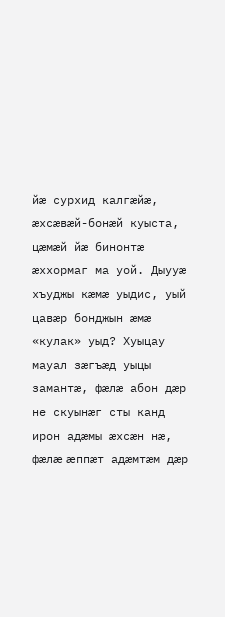йæ сурхид калгæйæ, æхсæвæй-бонæй куыста, цæмæй йæ бинонтæ æххормаг ма уой. Дыууæ хъуджы кæмæ уыдис, уый цавæр бонджын æмæ «кулак» уыд? Хуыцау мауал зæгъæд уыцы замантæ, фæлæ абон дæр не скуынæг сты канд ирон адæмы æхсæн нæ, фæлæ æппæт адæмтæм дæр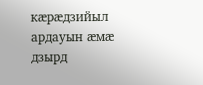кæрæдзийыл ардауын æмæ дзырд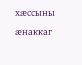хæссыны æнаккаг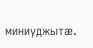миниуджытæ.